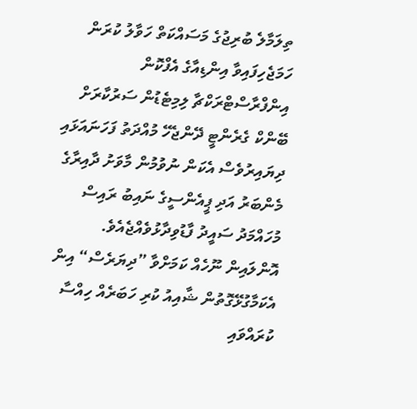ތިލަމާލެ ބުރިޖުގެ މަސައްކަތް ހަވާލު ކުރަން ހަމަޖެހިފައިވާ އިންޑިއާގެ އެފްކޮން އިންފްރާސްޓްރަކްޗާ ލިމިޓެޑުން ސަރުކާރަށް ބޭންކް ގެރެންޓީ ދޭންޖެހޭ މުއްދަތު ފަހަނައަޅައި ދިޔައިރުވެސް އެކަން ނުވުމުން މާވަށު ދާއިރާގެ މެންބަރު އަދި ޕީއެންސީގެ ނައިބު ރައިސް މުހައްމަދު ސައީދު ފާޑުވިދާޅުވެއްޖެއެވެ.
އޮންލައިން ނޫހެއް ކަމަށްވާ ”ދިޔަރެސް“ އިން އެކަމާގުޅޭގޮތުން ޝާއިއު ކުރި ހަބަރެއް ހިއްސާ ކުރައްވައި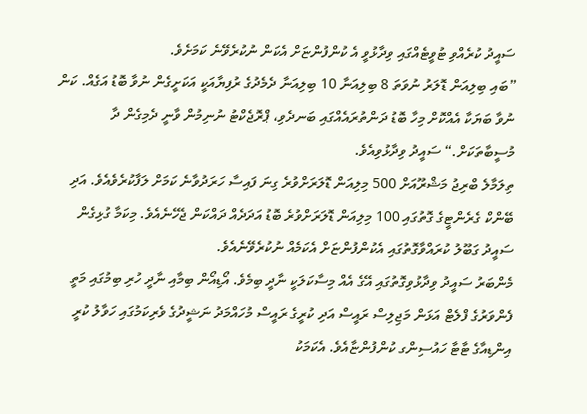ސައީދު ކުރެއްވި ޓުވީޓެއްގައި ވިދާޅުވީ އެ ކުންފުންޏަށް އެކަން ނުކުރެވޭނެ ކަމަށެވެ.
”ބައި ބިލިއަން ޑޮލަރު ނުވަތަ 8 ބިލިއަނާ 10 ބިލިއަނާ ދެމެދުގެ ރުފިޔާއަކީ އަކަށީގެން ނުވާ ބޮޑު އަގެއް. ކަން ނުވާ ބަޔަކާ އެއްކޮށް މިހާ ބޮޑު ދަންތުރައެއްގައި ބަނދެވި، ޕްރޮޖެކްޓު ނުނިމުން ވާނީ ދެމިގެން ދާ މުސީބާތަކަށް.“ ސައީދު ވިދާޅުވިއެވެ.
ތިލަމާލެ ބްރިޖު މަޝްރޫއަށް 500 މިލިއަން ޑޮލަރަށްވުރެ ގިނަ ފައިސާ ހަރަދުވާނެ ކަމަށް ލަފާކުރެވެއެވެ. އަދި ބޭންކް ގެރެންޓީގެ ގޮތުގައި 100 މިލިއަން ޑޮލަރަށްވުރެ ބޮޑު އަދަދެއް ދައްކަން ޖެހޭނެއެވެ. މިކަމާ ގުޅިގެން ސައީދު ގަބޫލު ކުރައްވާގޮތުގައި އެކުންފުންޏަށް އެކަމެއް ނުކުރެވޭނެއެވެ.
މެންބަރު ސައީދު ވިދާޅުވިގޮތުގައި އޭގެ އެއް މިސާކަލަކީ ނާދީ ބިމެވެ. އޯޑިއޯން ބިމާއި ނާދީ ހުރި ބިމުގައި މަތީ ފެންވަރުގެ ފްލެޓް އަޅަން މަޖިލިސް ރައީސް އަދި ކުރީގެ ރައީސް މުހައްމަދު ނަޝީދުގެ ވެރިކަމުގައި ހަވާލު ކުރީ އިންޑިއާގެ ޓާޓާ ހައުސިންގ ކުންފުންޏާއެވެ. އެކަމަކު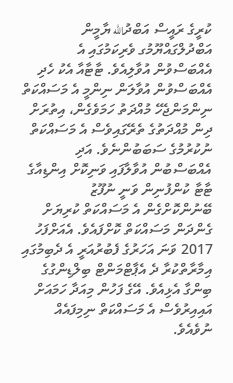ކުރީގެ ރައީސް އަބްދުالله ޔާމީން އަބްދުލްގައްޔޫމުގ ވެރިކަމުގައި އެ އެއްބަސްވުން އުވާލިއެވެ. ޓާޓާއާ އެކު ހެދި އެއްބަސްވުން އުވާލަން ނިންމީ އެ މަސައްކަތް ނިންމަންޖެހޭ މުއްދަތު ހަމަވެގެން، އިތުރަށް ދިން މުއްދަތުގެ ތެރޭގައިވެސް އެ މަސައްކަތް ނުކުރުމުގެ ސަބަބުންނެވެ. އަދި އެއްބަސްބުން އުވާލާފައި ވަނިކޮށް އިންޑިއާގެ ޓާޓާ ކުންފުނިން ވަނީ ނުފޫޒު ބޭނުންކޮށްގެން އެ މަސައްކަތް ކުރިޔަށް ގެންދަން މަސައްކަތް ކޮށްފައެވެ. އެއަށްފަހު 2017 ވަނަ އަހަރުގެ ފެބުރުއަރީ އެ ދެބިމުގައި އިމާރާތްކުރާ ދެ އެޕާޓްމަންޓް ބިލްޑިންގުގެ ބިންގާ އެޅިއެވެ. އޭގެ ފަހުން މިއަދާ ހަމައަށް އައިއިރުވެސް އެ މަސައްކަތް ނިމިފައެއް ނުވެއެވެ.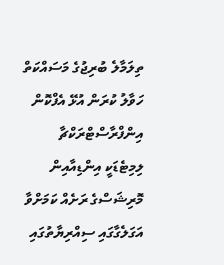ތިލަމާލެ ބުރިޖުގެ މަސައްކަތް ހަވާލު ކުރަން އުޅޭ އެފްކޮން އިންފްރާސްޓްރަކްޗާ ލިމިޓެޑަކީ އިންޑިއާއިން މޮރިޝަސްގެ ރަށެއް ކަމަށްވާ އަގަލެގާގައި ސިއްރިޔާތުގައި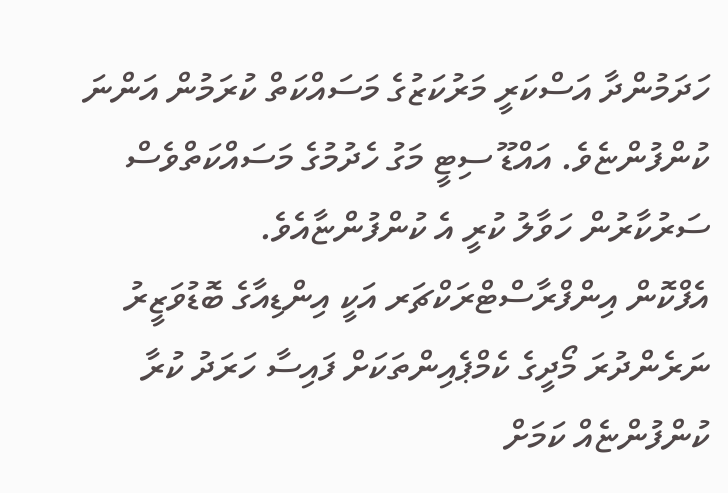ހަދަމުންދާ އަސްކަރީ މަރުކަޒުގެ މަސައްކަތް ކުރަމުން އަންނަ ކުންފުންޏެވެ. އައްޑޫ ސިޓީ މަގު ހެދުމުގެ މަސައްކަތްވެސް ސަރުކާރުން ހަވާލު ކުރީ އެ ކުންފުންޏާއެވެ.
އެފްކޮން އިންފްރާސްޓްރަކްޗަރ އަކީ އިންޑިއާގެ ބޮޑުވަޒީރު ނަރެންދުރަ މޯދީގެ ކެމްޕެއިންތަކަށް ފައިސާ ހަރަދު ކުރާ ކުންފުންޏެއް ކަމަށް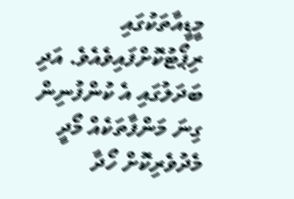މީޑީއާތަކުގައި ރިޕޯޓުކޮށްފައިވެއެވެ. އަދި ބަދަލުގައި އެ ކުންފުނިން ގިނަ މަންފާތަކެއް މޯދީ މެދުވެރިކޮށް ހޯދާ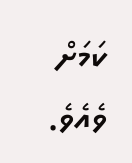ކަމަށް ވެއެވެ.